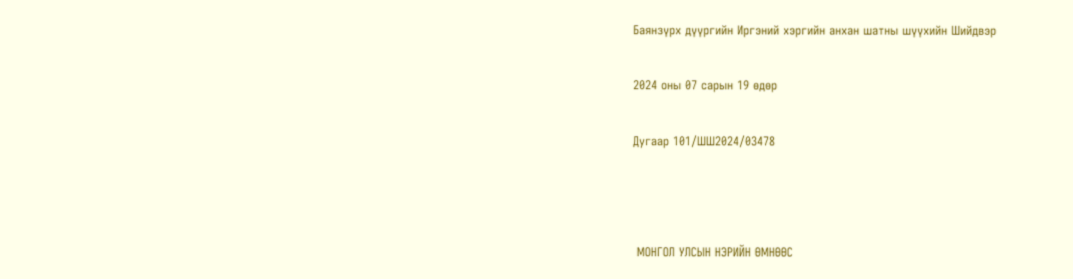Баянзүрх дүүргийн Иргэний хэргийн анхан шатны шүүхийн Шийдвэр

2024 оны 07 сарын 19 өдөр

Дугаар 101/ШШ2024/03478



 МОНГОЛ УЛСЫН НЭРИЙН ӨМНӨӨС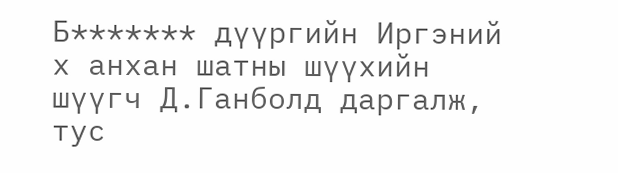Б******* дүүргийн Иргэний х анхан шатны шүүхийн шүүгч Д.Ганболд даргалж, тус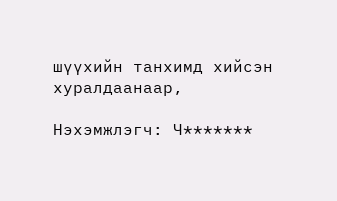шүүхийн танхимд хийсэн хуралдаанаар,

Нэхэмжлэгч: Ч*******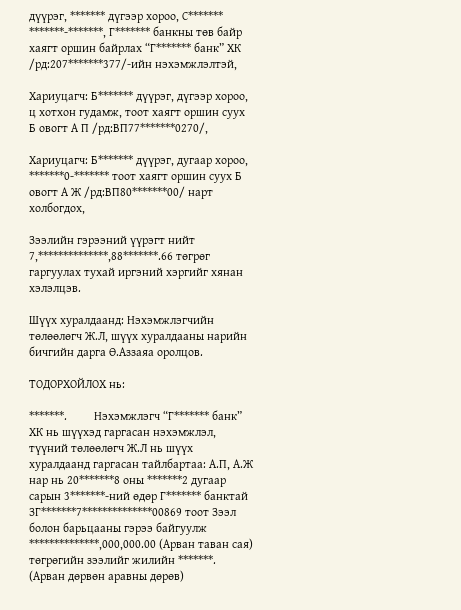дүүрэг, ******* дүгээр хороо, С******* *******-*******, Г******* банкны төв байр хаягт оршин байрлах “Г******* банк” ХК /рд:207*******377/-ийн нэхэмжлэлтэй,

Хариуцагч: Б******* дүүрэг, дүгээр хороо, ц хотхон гудамж, тоот хаягт оршин суух Б овогт А П /рд:ВП77*******0270/,

Хариуцагч: Б******* дүүрэг, дугаар хороо, *******0-******* тоот хаягт оршин суух Б овогт А Ж /рд:ВП80*******00/ нарт холбогдох,

Зээлийн гэрээний үүрэгт нийт 7,**************,88*******.66 төгрөг гаргуулах тухай иргэний хэргийг хянан хэлэлцэв.

Шүүх хуралдаанд: Нэхэмжлэгчийн төлөөлөгч Ж.Л, шүүх хуралдааны нарийн бичгийн дарга Ө.Аззаяа оролцов.

ТОДОРХОЙЛОХ нь:

*******.         Нэхэмжлэгч “Г******* банк” ХК нь шүүхэд гаргасан нэхэмжлэл, түүний төлөөлөгч Ж.Л нь шүүх хуралдаанд гаргасан тайлбартаа: А.П, А.Ж нар нь 20*******8 оны *******2 дугаар сарын 3*******-ний өдөр Г******* банктай ЗГ*******7**************00869 тоот Зээл болон барьцааны гэрээ байгуулж **************,000,000.00 (Арван таван сая) төгрөгийн зээлийг жилийн *******. (Арван дөрвөн аравны дөрөв)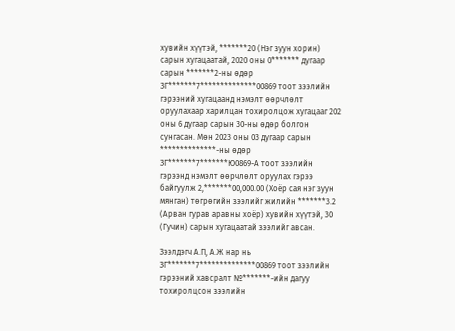хувийн хүүтэй, *******20 (Нэг зуун хорин) сарын хугацаатай, 2020 оны 0******* дугаар сарын *******2-ны өдөр ЗГ*******7**************00869 тоот зээлийн гэрээний хугацаанд нэмэлт өөрчлөлт оруулахаар харилцан тохиролцож хугацааг 202 оны 6 дугаар сарын 30-ны өдөр болгон сунгасан. Мөн 2023 оны 03 дугаар сарын **************-ны өдөр ЗГ*******7*******Ю0869-А тоот зээлийн гэрээнд нэмэлт өөрчлөлт оруулах гэрээ байгуулж 2,*******00,000.00 (Хоёр сая нэг зуун мянган) төгрөгийн зээлийг жилийн *******3.2 (Арван гурав аравны хоёр) хувийн хүүтэй, 30 (Гучин) сарын хугацаатай зээлийг авсан.

Зээлдэгч А.П, А.Ж нар нь ЗГ*******7**************00869 тоот зээлийн гэрээний хавсралт №*******-ийн дагуу тохиролцсон зээлийн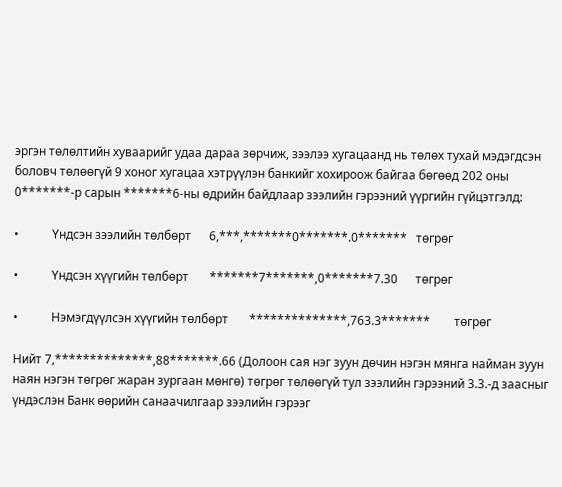эргэн төлөлтийн хуваарийг удаа дараа зөрчиж, зээлээ хугацаанд нь төлөх тухай мэдэгдсэн боловч төлөөгүй 9 хоног хугацаа хэтрүүлэн банкийг хохироож байгаа бөгөөд 202 оны 0*******-р сарын *******6-ны өдрийн байдлаар зээлийн гэрээний үүргийн гүйцэтгэлд:

•           Үндсэн зээлийн төлбөрт      6,***,*******0*******.0*******   төгрөг

•           Үндсэн хүүгийн төлбөрт       *******7*******,0*******7.30      төгрөг

•           Нэмэгдүүлсэн хүүгийн төлбөрт       **************,763.3*******        төгрөг

Нийт 7,**************,88*******.66 (Долоон сая нэг зуун дөчин нэгэн мянга найман зуун наян нэгэн төгрөг жаран зургаан мөнгө) төгрөг төлөөгүй тул зээлийн гэрээний 3.3.-д заасныг үндэслэн Банк өөрийн санаачилгаар зээлийн гэрээг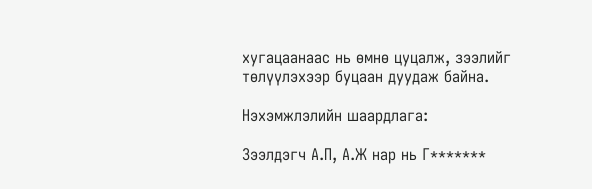хугацаанаас нь өмнө цуцалж, зээлийг төлүүлэхээр буцаан дуудаж байна.

Нэхэмжлэлийн шаардлага:

Зээлдэгч А.П, А.Ж нар нь Г*******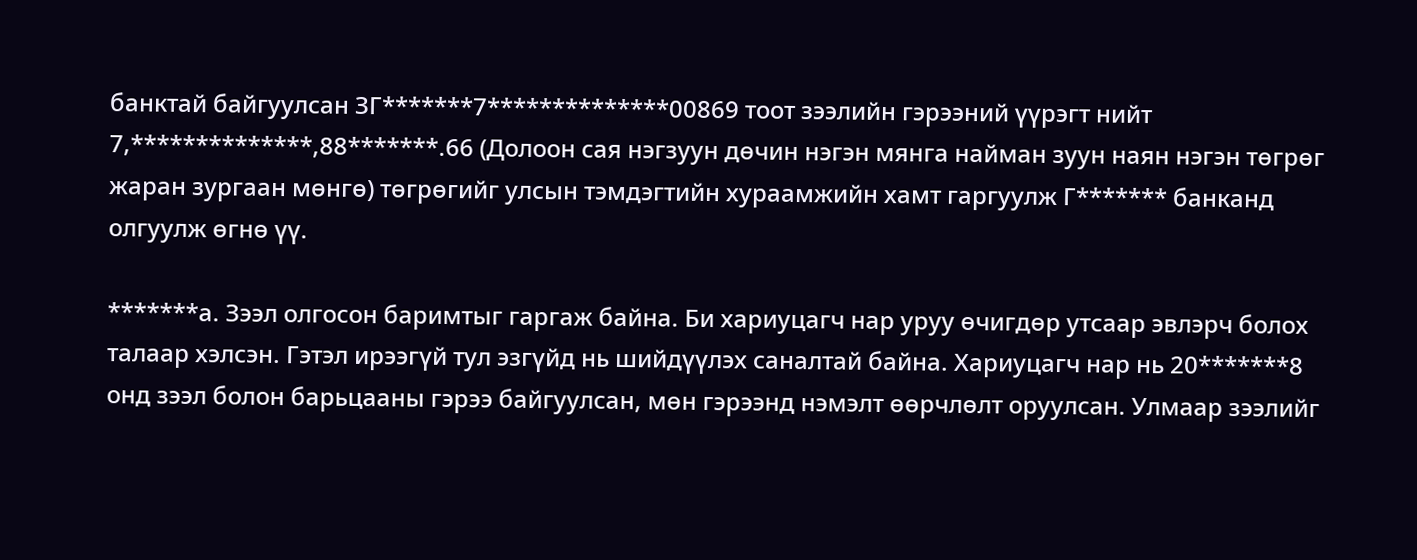банктай байгуулсан ЗГ*******7**************00869 тоот зээлийн гэрээний үүрэгт нийт 7,**************,88*******.66 (Долоон сая нэгзуун дөчин нэгэн мянга найман зуун наян нэгэн төгрөг жаран зургаан мөнгө) төгрөгийг улсын тэмдэгтийн хураамжийн хамт гаргуулж Г******* банканд олгуулж өгнө үү.

*******а. Зээл олгосон баримтыг гаргаж байна. Би хариуцагч нар уруу өчигдөр утсаар эвлэрч болох талаар хэлсэн. Гэтэл ирээгүй тул эзгүйд нь шийдүүлэх саналтай байна. Хариуцагч нар нь 20*******8 онд зээл болон барьцааны гэрээ байгуулсан, мөн гэрээнд нэмэлт өөрчлөлт оруулсан. Улмаар зээлийг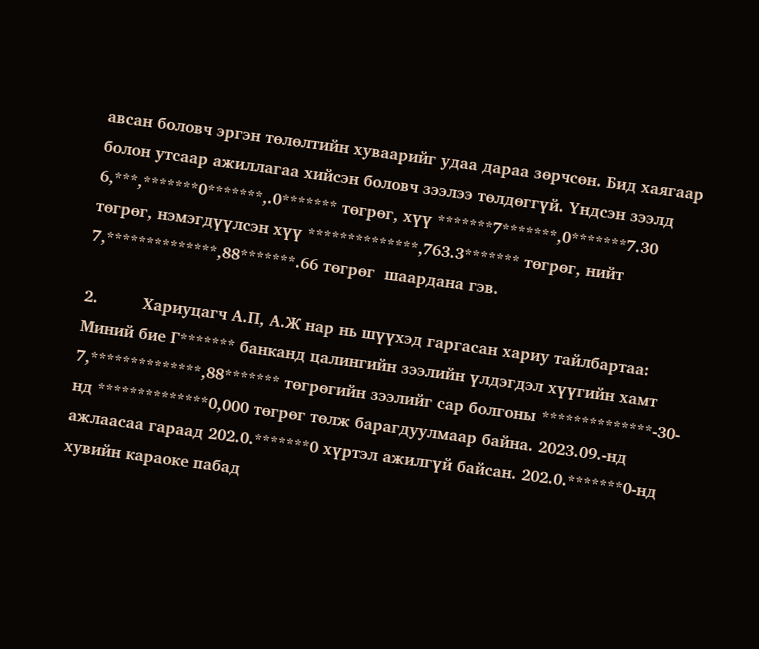авсан боловч эргэн төлөлтийн хуваарийг удаа дараа зөрчсөн. Бид хаягаар болон утсаар ажиллагаа хийсэн боловч зээлээ төлдөггүй. Үндсэн зээлд 6,***,*******0*******,.0******* төгрөг, хүү *******7*******,0*******7.30 төгрөг, нэмэгдүүлсэн хүү **************,763.3******* төгрөг, нийт 7,**************,88*******.66 төгрөг  шаардана гэв.

2.         Хариуцагч А.П, А.Ж нар нь шүүхэд гаргасан хариу тайлбартаа: Миний бие Г******* банканд цалингийн зээлийн үлдэгдэл хүүгийн хамт 7,**************,88******* төгрөгийн зээлийг сар болгоны **************-30-нд **************0,000 төгрөг төлж барагдуулмаар байна. 2023.09.-нд ажлаасаа гараад 202.0.*******0 хүртэл ажилгүй байсан. 202.0.*******0-нд хувийн караоке пабад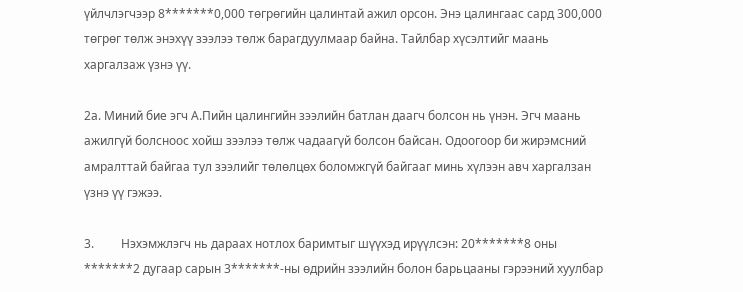үйлчлэгчээр 8*******0,000 төгрөгийн цалинтай ажил орсон. Энэ цалингаас сард 300,000 төгрөг төлж энэхүү зээлээ төлж барагдуулмаар байна. Тайлбар хүсэлтийг маань харгалзаж үзнэ үү.

2а. Миний бие эгч А.Пийн цалингийн зээлийн батлан даагч болсон нь үнэн. Эгч маань ажилгүй болсноос хойш зээлээ төлж чадаагүй болсон байсан. Одоогоор би жирэмсний амралттай байгаа тул зээлийг төлөлцөх боломжгүй байгааг минь хүлээн авч харгалзан үзнэ үү гэжээ.

3.         Нэхэмжлэгч нь дараах нотлох баримтыг шүүхэд ирүүлсэн: 20*******8 оны *******2 дугаар сарын 3*******-ны өдрийн зээлийн болон барьцааны гэрээний хуулбар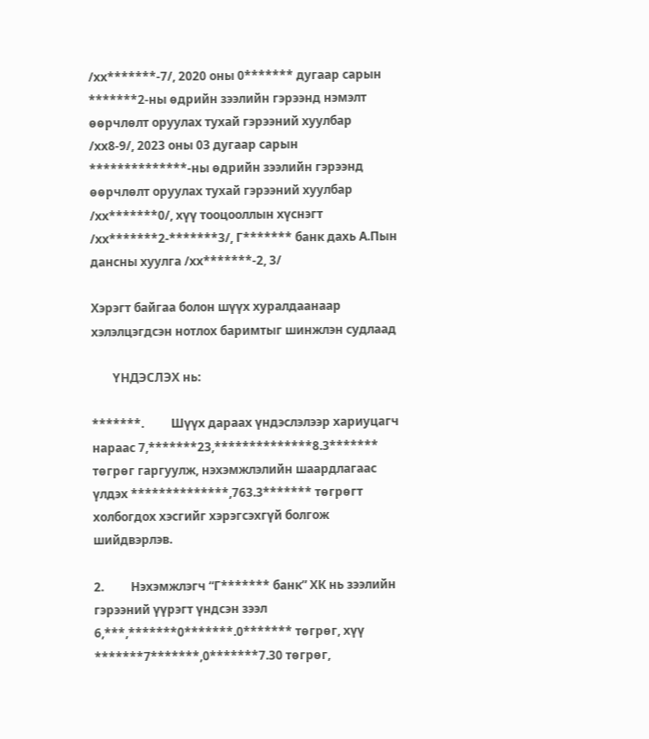/хх*******-7/, 2020 оны 0******* дугаар сарын *******2-ны өдрийн зээлийн гэрээнд нэмэлт өөрчлөлт оруулах тухай гэрээний хуулбар /хх8-9/, 2023 оны 03 дугаар сарын **************-ны өдрийн зээлийн гэрээнд өөрчлөлт оруулах тухай гэрээний хуулбар /хх*******0/, хүү тооцооллын хүснэгт /хх*******2-*******3/, Г******* банк дахь А.Пын дансны хуулга /хх*******-2, 3/

Хэрэгт байгаа болон шүүх хуралдаанаар хэлэлцэгдсэн нотлох баримтыг шинжлэн судлаад

       ҮНДЭСЛЭХ нь:

*******.         Шүүх дараах үндэслэлээр хариуцагч нараас 7,*******23,**************8.3******* төгрөг гаргуулж, нэхэмжлэлийн шаардлагаас үлдэх **************,763.3******* төгрөгт холбогдох хэсгийг хэрэгсэхгүй болгож шийдвэрлэв.

2.         Нэхэмжлэгч “Г******* банк” ХК нь зээлийн гэрээний үүрэгт үндсэн зээл 6,***,*******0*******.0******* төгрөг, хүү *******7*******,0*******7.30 төгрөг,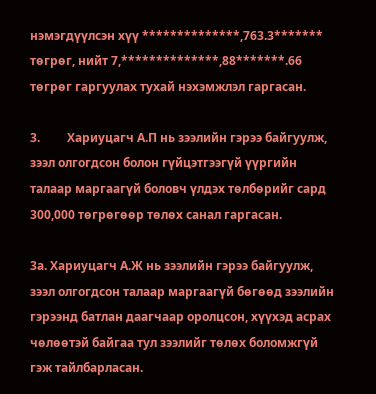нэмэгдүүлсэн хүү **************,763.3******* төгрөг, нийт 7,**************,88*******.66 төгрөг гаргуулах тухай нэхэмжлэл гаргасан.

3.         Хариуцагч А.П нь зээлийн гэрээ байгуулж, зээл олгогдсон болон гүйцэтгээгүй үүргийн талаар маргаагүй боловч үлдэх төлбөрийг сард 300,000 төгрөгөөр төлөх санал гаргасан.

3а. Хариуцагч А.Ж нь зээлийн гэрээ байгуулж, зээл олгогдсон талаар маргаагүй бөгөөд зээлийн гэрээнд батлан даагчаар оролцсон, хүүхэд асрах чөлөөтэй байгаа тул зээлийг төлөх боломжгүй гэж тайлбарласан.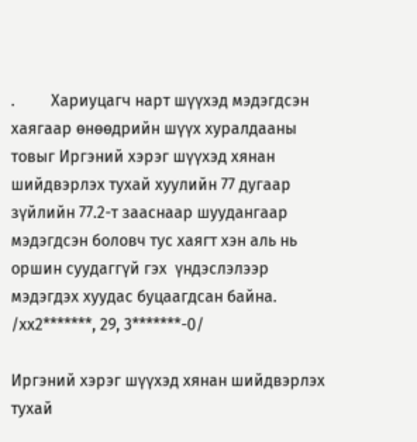.         Хариуцагч нарт шүүхэд мэдэгдсэн хаягаар өнөөдрийн шүүх хуралдааны товыг Иргэний хэрэг шүүхэд хянан шийдвэрлэх тухай хуулийн 77 дугаар зүйлийн 77.2-т зааснаар шуудангаар мэдэгдсэн боловч тус хаягт хэн аль нь оршин суудаггүй гэх  үндэслэлээр мэдэгдэх хуудас буцаагдсан байна. /хх2*******, 29, 3*******-0/

Иргэний хэрэг шүүхэд хянан шийдвэрлэх тухай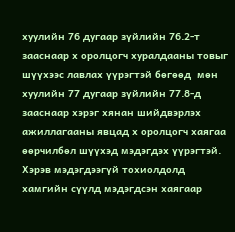хуулийн 76 дугаар зүйлийн 76.2-т зааснаар х оролцогч хуралдааны товыг шүүхээс лавлах үүрэгтэй бөгөөд  мөн хуулийн 77 дугаар зүйлийн 77.8-д зааснаар хэрэг хянан шийдвэрлэх ажиллагааны явцад х оролцогч хаягаа өөрчилбөл шүүхэд мэдэгдэх үүрэгтэй. Хэрэв мэдэгдээгүй тохиолдолд хамгийн сүүлд мэдэгдсэн хаягаар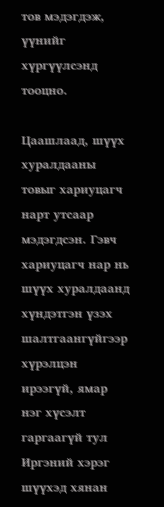тов мэдэгдэж, үүнийг хүргүүлсэнд тооцно.

Цаашлаад, шүүх хуралдааны товыг хариуцагч нарт утсаар мэдэгдсэн. Гэвч хариуцагч нар нь шүүх хуралдаанд хүндэтгэн үзэх шалтгаангүйгээр хүрэлцэн ирээгүй, ямар нэг хүсэлт гаргаагүй тул Иргэний хэрэг шүүхэд хянан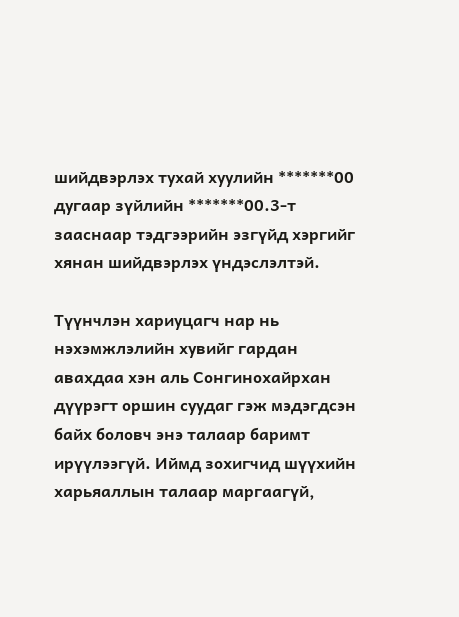шийдвэрлэх тухай хуулийн *******00 дугаар зүйлийн *******00.3-т зааснаар тэдгээрийн эзгүйд хэргийг хянан шийдвэрлэх үндэслэлтэй.

Түүнчлэн хариуцагч нар нь нэхэмжлэлийн хувийг гардан авахдаа хэн аль Сонгинохайрхан дүүрэгт оршин суудаг гэж мэдэгдсэн байх боловч энэ талаар баримт ирүүлээгүй. Иймд зохигчид шүүхийн харьяаллын талаар маргаагүй,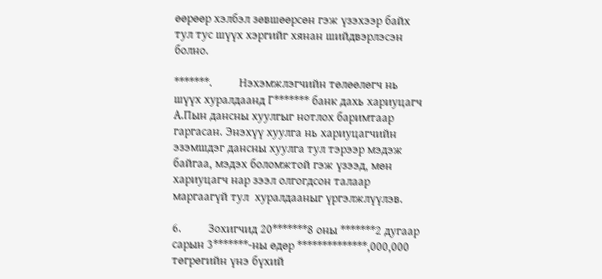өөрөөр хэлбэл зөвшөөрсөн гэж үзэхээр байх тул тус шүүх хэргийг хянан шийдвэрлэсэн болно.

*******.         Нэхэмжлэгчийн төлөөлөгч нь шүүх хуралдаанд Г******* банк дахь хариуцагч А.Пын дансны хуулгыг нотлох баримтаар гаргасан. Энэхүү хуулга нь хариуцагчийн эзэмшдэг дансны хуулга тул тэрээр мэдэж байгаа, мэдэх боломжтой гэж үзээд, мөн хариуцагч нар зээл олгогдсон талаар маргаагүй тул  хуралдааныг үргэлжлүүлэв.

6.         Зохигчид 20*******8 оны *******2 дугаар сарын 3*******-ны өдөр **************,000,000 төгрөгийн үнэ бүхий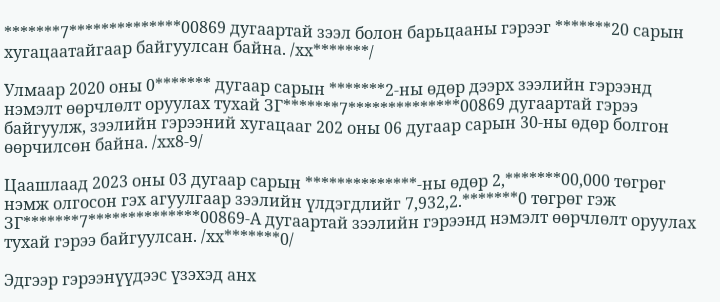*******7**************00869 дугаартай зээл болон барьцааны гэрээг *******20 сарын хугацаатайгаар байгуулсан байна. /хх*******/

Улмаар 2020 оны 0******* дугаар сарын *******2-ны өдөр дээрх зээлийн гэрээнд нэмэлт өөрчлөлт оруулах тухай ЗГ*******7**************00869 дугаартай гэрээ байгуулж, зээлийн гэрээний хугацааг 202 оны 06 дугаар сарын 30-ны өдөр болгон өөрчилсөн байна. /хх8-9/

Цаашлаад 2023 оны 03 дугаар сарын **************-ны өдөр 2,*******00,000 төгрөг нэмж олгосон гэх агуулгаар зээлийн үлдэгдлийг 7,932,2.*******0 төгрөг гэж ЗГ*******7**************00869-А дугаартай зээлийн гэрээнд нэмэлт өөрчлөлт оруулах тухай гэрээ байгуулсан. /хх*******0/

Эдгээр гэрээнүүдээс үзэхэд анх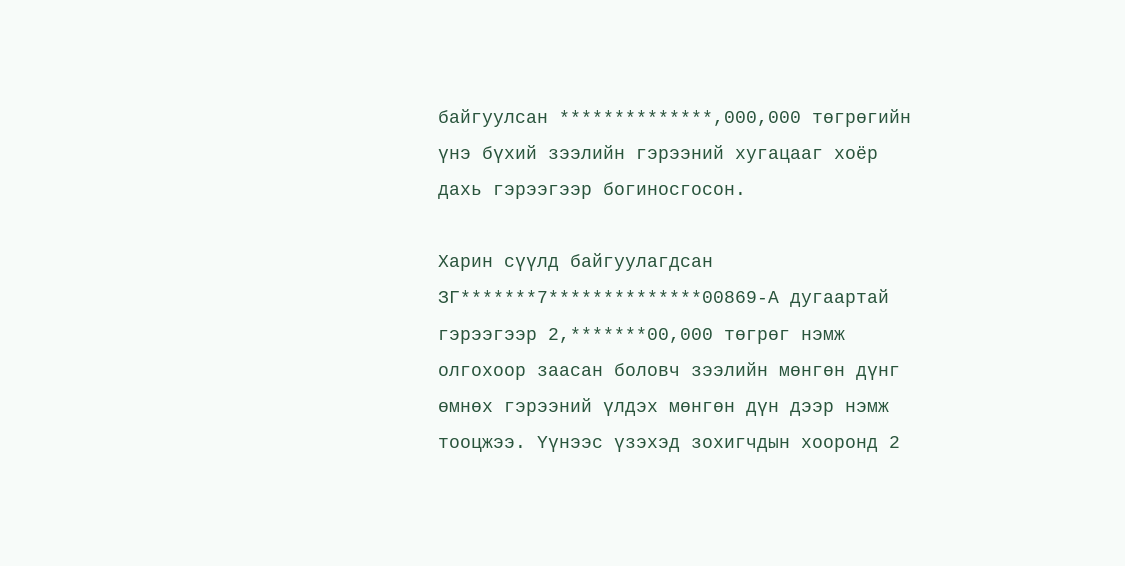байгуулсан **************,000,000 төгрөгийн үнэ бүхий зээлийн гэрээний хугацааг хоёр дахь гэрээгээр богиносгосон.

Харин сүүлд байгуулагдсан ЗГ*******7**************00869-А дугаартай гэрээгээр 2,*******00,000 төгрөг нэмж олгохоор заасан боловч зээлийн мөнгөн дүнг өмнөх гэрээний үлдэх мөнгөн дүн дээр нэмж тооцжээ. Үүнээс үзэхэд зохигчдын хооронд 2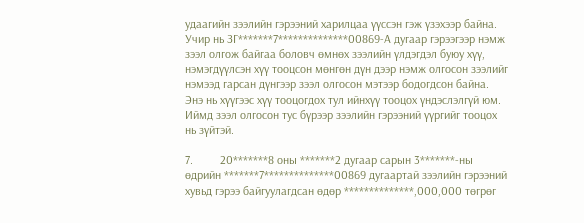удаагийн зээлийн гэрээний харилцаа үүссэн гэж үзэхээр байна. Учир нь ЗГ*******7**************00869-А дугаар гэрээгээр нэмж зээл олгож байгаа боловч өмнөх зээлийн үлдэгдэл буюу хүү, нэмэгдүүлсэн хүү тооцсон мөнгөн дүн дээр нэмж олгосон зээлийг нэмээд гарсан дүнгээр зээл олгосон мэтээр бодогдсон байна. Энэ нь хүүгээс хүү тооцогдох тул ийнхүү тооцох үндэслэлгүй юм. Иймд зээл олгосон тус бүрээр зээлийн гэрээний үүргийг тооцох нь зүйтэй.

7.         20*******8 оны *******2 дугаар сарын 3*******-ны өдрийн *******7**************00869 дугаартай зээлийн гэрээний хувьд гэрээ байгуулагдсан өдөр **************,000,000 төгрөг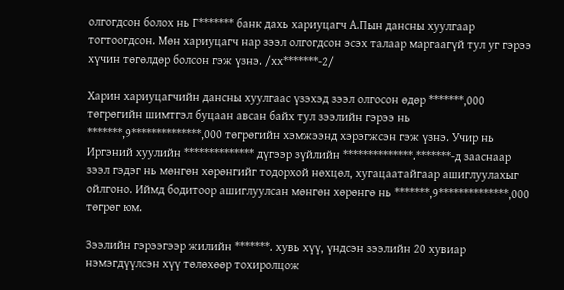олгогдсон болох нь Г******* банк дахь хариуцагч А.Пын дансны хуулгаар тогтоогдсон. Мөн хариуцагч нар зээл олгогдсон эсэх талаар маргаагүй тул уг гэрээ хүчин төгөлдөр болсон гэж үзнэ. /хх*******-2/

Харин хариуцагчийн дансны хуулгаас үзэхэд зээл олгосон өдөр *******,000 төгрөгийн шимтгэл буцаан авсан байх тул зээлийн гэрээ нь *******,9**************,000 төгрөгийн хэмжээнд хэрэгжсэн гэж үзнэ. Учир нь Иргэний хуулийн ************** дүгээр зүйлийн **************.*******-д зааснаар зээл гэдэг нь мөнгөн хөрөнгийг тодорхой нөхцөл, хугацаатайгаар ашиглуулахыг ойлгоно. Иймд бодитоор ашиглуулсан мөнгөн хөрөнгө нь *******,9**************,000 төгрөг юм.

Зээлийн гэрээгээр жилийн *******. хувь хүү, үндсэн зээлийн 20 хувиар нэмэгдүүлсэн хүү төлөхөөр тохиролцож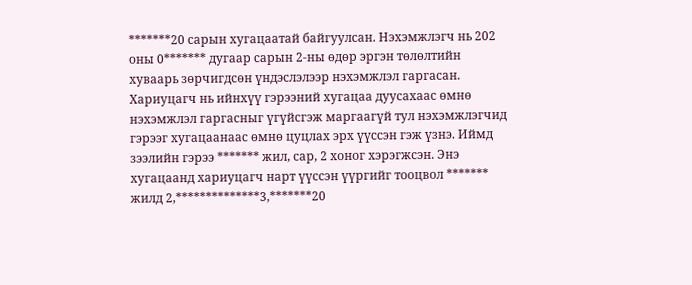*******20 сарын хугацаатай байгуулсан. Нэхэмжлэгч нь 202 оны 0******* дугаар сарын 2-ны өдөр эргэн төлөлтийн хуваарь зөрчигдсөн үндэслэлээр нэхэмжлэл гаргасан. Хариуцагч нь ийнхүү гэрээний хугацаа дуусахаас өмнө нэхэмжлэл гаргасныг үгүйсгэж маргаагүй тул нэхэмжлэгчид гэрээг хугацаанаас өмнө цуцлах эрх үүссэн гэж үзнэ. Иймд зээлийн гэрээ ******* жил, сар, 2 хоног хэрэгжсэн. Энэ хугацаанд хариуцагч нарт үүссэн үүргийг тооцвол ******* жилд 2,**************3,*******20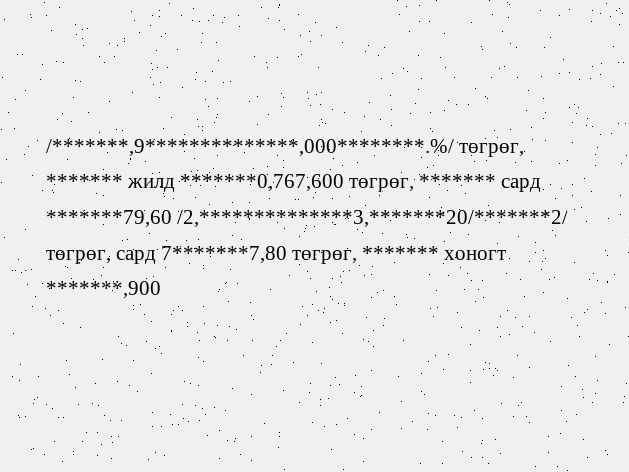/*******,9**************,000********.%/ төгрөг, ******* жилд *******0,767,600 төгрөг, ******* сард *******79,60 /2,**************3,*******20/*******2/ төгрөг, сард 7*******7,80 төгрөг, ******* хоногт *******,900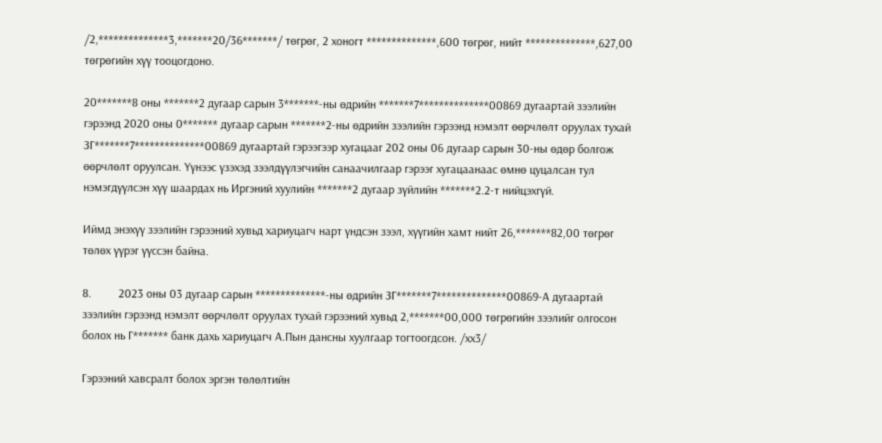/2,**************3,*******20/36*******/ төгрөг, 2 хоногт **************,600 төгрөг, нийт **************,627,00 төгрөгийн хүү тооцогдоно.

20*******8 оны *******2 дугаар сарын 3*******-ны өдрийн *******7**************00869 дугаартай зээлийн гэрээнд 2020 оны 0******* дугаар сарын *******2-ны өдрийн зээлийн гэрээнд нэмэлт өөрчлөлт оруулах тухай ЗГ*******7**************00869 дугаартай гэрээгээр хугацааг 202 оны 06 дугаар сарын 30-ны өдөр болгож өөрчлөлт оруулсан. Үүнээс үзэхэд зээлдүүлэгчийн санаачилгаар гэрээг хугацаанаас өмнө цуцалсан тул нэмэгдүүлсэн хүү шаардах нь Иргэний хуулийн *******2 дугаар зүйлийн *******2.2-т нийцэхгүй.

Иймд энэхүү зээлийн гэрээний хувьд хариуцагч нарт үндсэн зээл, хүүгийн хамт нийт 26,*******82,00 төгрөг төлөх үүрэг үүссэн байна.

8.         2023 оны 03 дугаар сарын **************-ны өдрийн ЗГ*******7**************00869-А дугаартай зээлийн гэрээнд нэмэлт өөрчлөлт оруулах тухай гэрээний хувьд 2,*******00,000 төгрөгийн зээлийг олгосон болох нь Г******* банк дахь хариуцагч А.Пын дансны хуулгаар тогтоогдсон. /хх3/

Гэрээний хавсралт болох эргэн төлөлтийн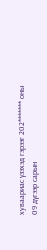хуваариас үзэхэд гэрээг 202******* оны 09 дүгээр сарын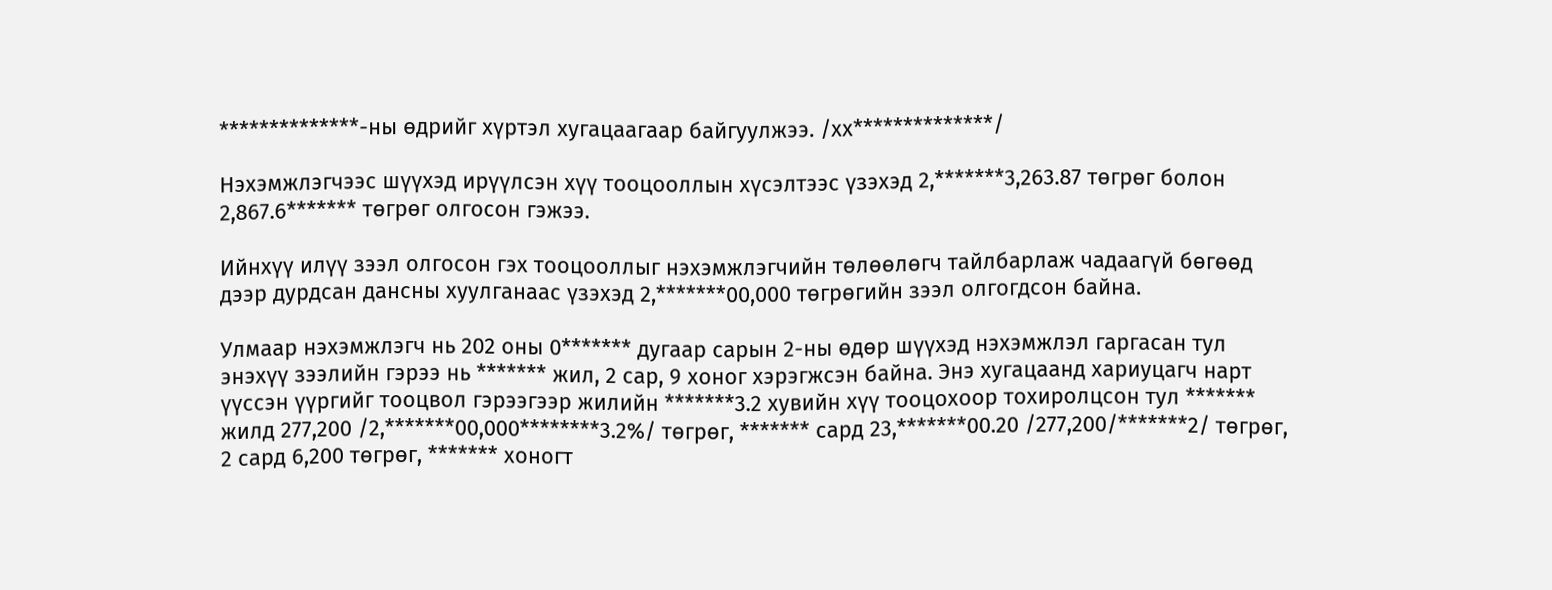**************-ны өдрийг хүртэл хугацаагаар байгуулжээ. /хх**************/

Нэхэмжлэгчээс шүүхэд ирүүлсэн хүү тооцооллын хүсэлтээс үзэхэд 2,*******3,263.87 төгрөг болон 2,867.6******* төгрөг олгосон гэжээ.

Ийнхүү илүү зээл олгосон гэх тооцооллыг нэхэмжлэгчийн төлөөлөгч тайлбарлаж чадаагүй бөгөөд дээр дурдсан дансны хуулганаас үзэхэд 2,*******00,000 төгрөгийн зээл олгогдсон байна.

Улмаар нэхэмжлэгч нь 202 оны 0******* дугаар сарын 2-ны өдөр шүүхэд нэхэмжлэл гаргасан тул энэхүү зээлийн гэрээ нь ******* жил, 2 сар, 9 хоног хэрэгжсэн байна. Энэ хугацаанд хариуцагч нарт үүссэн үүргийг тооцвол гэрээгээр жилийн *******3.2 хувийн хүү тооцохоор тохиролцсон тул ******* жилд 277,200 /2,*******00,000********3.2%/ төгрөг, ******* сард 23,*******00.20 /277,200/*******2/ төгрөг, 2 сард 6,200 төгрөг, ******* хоногт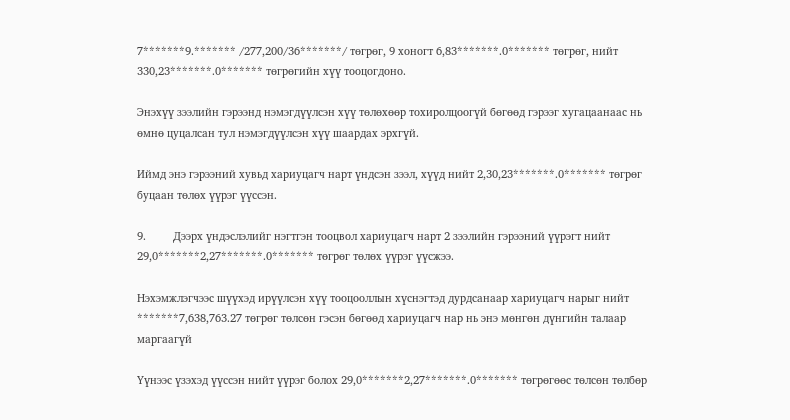7*******9.******* /277,200/36*******/ төгрөг, 9 хоногт 6,83*******.0******* төгрөг, нийт 330,23*******.0******* төгрөгийн хүү тооцогдоно.

Энэхүү зээлийн гэрээнд нэмэгдүүлсэн хүү төлөхөөр тохиролцоогүй бөгөөд гэрээг хугацаанаас нь өмнө цуцалсан тул нэмэгдүүлсэн хүү шаардах эрхгүй.

Иймд энэ гэрээний хувьд хариуцагч нарт үндсэн зээл, хүүд нийт 2,30,23*******.0******* төгрөг буцаан төлөх үүрэг үүссэн.

9.         Дээрх үндэслэлийг нэгтгэн тооцвол хариуцагч нарт 2 зээлийн гэрээний үүрэгт нийт 29,0*******2,27*******.0******* төгрөг төлөх үүрэг үүсжээ.

Нэхэмжлэгчээс шүүхэд ирүүлсэн хүү тооцооллын хүснэгтэд дурдсанаар хариуцагч нарыг нийт *******7,638,763.27 төгрөг төлсөн гэсэн бөгөөд хариуцагч нар нь энэ мөнгөн дүнгийн талаар маргаагүй

Үүнээс үзэхэд үүссэн нийт үүрэг болох 29,0*******2,27*******.0******* төгрөгөөс төлсөн төлбөр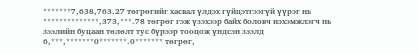*******7,638,763.27 төгрөгийг хасвал үлдэх гүйцэтгээгүй үүрэг нь **************,373,***.78 төгрөг гэж үзэхээр байх боловч нэхэмжлэгч нь зээлийн буцаан төлөлт тус бүрээр тооцож үндсэн зээлд 6,***,*******0*******.0******* төгрөг,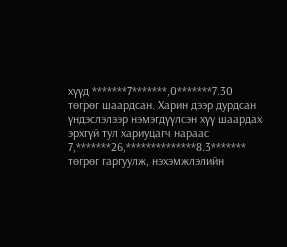хүүд *******7*******,0*******7.30 төгрөг шаардсан. Харин дээр дурдсан үндэслэлээр нэмэгдүүлсэн хүү шаардах эрхгүй тул хариуцагч нараас 7,*******26,**************8.3******* төгрөг гаргуулж, нэхэмжлэлийн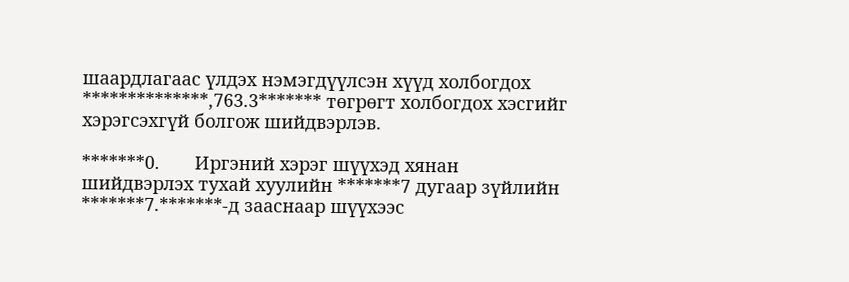шаардлагаас үлдэх нэмэгдүүлсэн хүүд холбогдох **************,763.3******* төгрөгт холбогдох хэсгийг хэрэгсэхгүй болгож шийдвэрлэв.

*******0.       Иргэний хэрэг шүүхэд хянан шийдвэрлэх тухай хуулийн *******7 дугаар зүйлийн *******7.*******-д зааснаар шүүхээс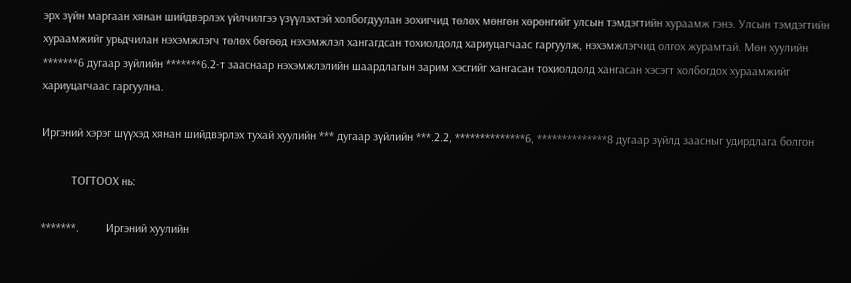эрх зүйн маргаан хянан шийдвэрлэх үйлчилгээ үзүүлэхтэй холбогдуулан зохигчид төлөх мөнгөн хөрөнгийг улсын тэмдэгтийн хураамж гэнэ. Улсын тэмдэгтийн хураамжийг урьдчилан нэхэмжлэгч төлөх бөгөөд нэхэмжлэл хангагдсан тохиолдолд хариуцагчаас гаргуулж, нэхэмжлэгчид олгох журамтай. Мөн хуулийн *******6 дугаар зүйлийн *******6.2-т зааснаар нэхэмжлэлийн шаардлагын зарим хэсгийг хангасан тохиолдолд хангасан хэсэгт холбогдох хураамжийг хариуцагчаас гаргуулна.

Иргэний хэрэг шүүхэд хянан шийдвэрлэх тухай хуулийн *** дугаар зүйлийн ***.2.2, **************6, **************8 дугаар зүйлд заасныг удирдлага болгон

          ТОГТООХ нь:

*******.         Иргэний хуулийн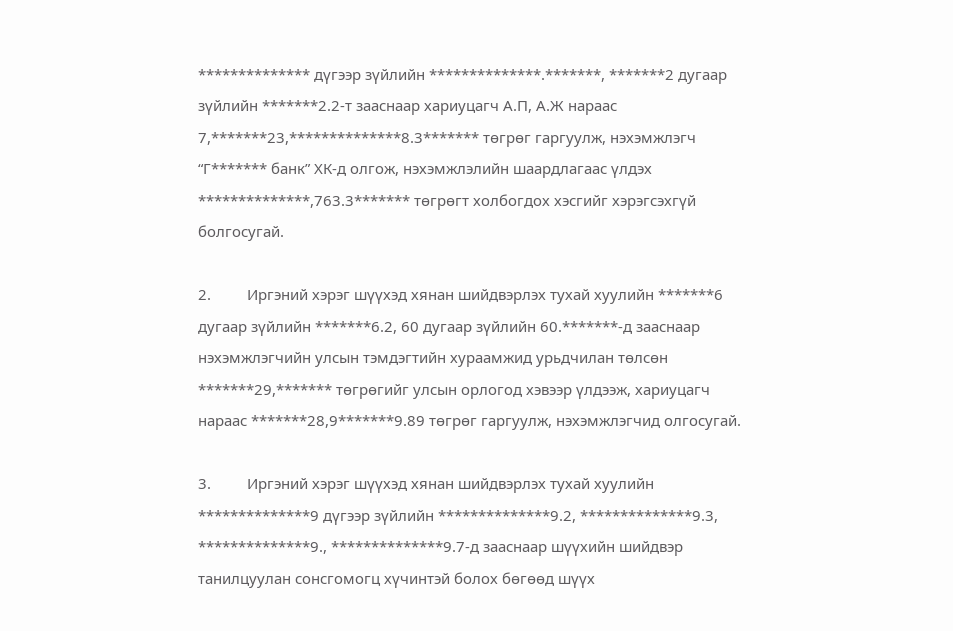************** дүгээр зүйлийн **************.*******, *******2 дугаар зүйлийн *******2.2-т зааснаар хариуцагч А.П, А.Ж нараас 7,*******23,**************8.3******* төгрөг гаргуулж, нэхэмжлэгч “Г******* банк” ХК-д олгож, нэхэмжлэлийн шаардлагаас үлдэх **************,763.3******* төгрөгт холбогдох хэсгийг хэрэгсэхгүй болгосугай.

2.         Иргэний хэрэг шүүхэд хянан шийдвэрлэх тухай хуулийн *******6 дугаар зүйлийн *******6.2, 60 дугаар зүйлийн 60.*******-д зааснаар нэхэмжлэгчийн улсын тэмдэгтийн хураамжид урьдчилан төлсөн *******29,******* төгрөгийг улсын орлогод хэвээр үлдээж, хариуцагч нараас *******28,9*******9.89 төгрөг гаргуулж, нэхэмжлэгчид олгосугай.

3.         Иргэний хэрэг шүүхэд хянан шийдвэрлэх тухай хуулийн **************9 дүгээр зүйлийн **************9.2, **************9.3, **************9., **************9.7-д зааснаар шүүхийн шийдвэр танилцуулан сонсгомогц хүчинтэй болох бөгөөд шүүх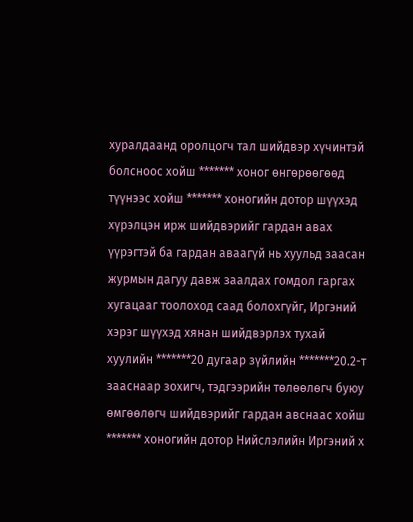хуралдаанд оролцогч тал шийдвэр хүчинтэй болсноос хойш ******* хоног өнгөрөөгөөд түүнээс хойш ******* хоногийн дотор шүүхэд хүрэлцэн ирж шийдвэрийг гардан авах үүрэгтэй ба гардан аваагүй нь хуульд заасан журмын дагуу давж заалдах гомдол гаргах хугацааг тоолоход саад болохгүйг, Иргэний хэрэг шүүхэд хянан шийдвэрлэх тухай хуулийн *******20 дугаар зүйлийн *******20.2-т зааснаар зохигч, тэдгээрийн төлөөлөгч буюу өмгөөлөгч шийдвэрийг гардан авснаас хойш ******* хоногийн дотор Нийслэлийн Иргэний х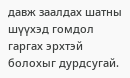давж заалдах шатны шүүхэд гомдол гаргах эрхтэй болохыг дурдсугай.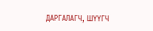ДАРГАЛАГЧ, ШҮҮГЧ